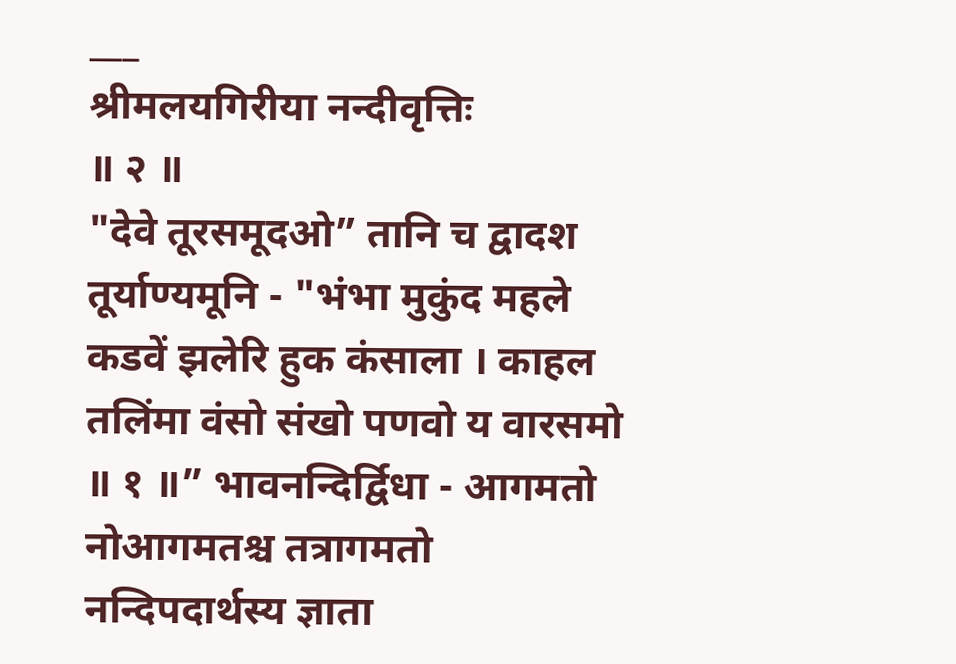___
श्रीमलयगिरीया नन्दीवृत्तिः
॥ २ ॥
"देवे तूरसमूदओ” तानि च द्वादश तूर्याण्यमूनि - "भंभा मुकुंद महले कडवें झलेरि हुक कंसाला । काहल तलिंमा वंसो संखो पणवो य वारसमो ॥ १ ॥” भावनन्दिर्द्विधा - आगमतो नोआगमतश्च तत्रागमतो नन्दिपदार्थस्य ज्ञाता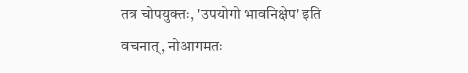तत्र चोपयुक्तः, 'उपयोगो भावनिक्षेप' इति वचनात्, नोआगमतः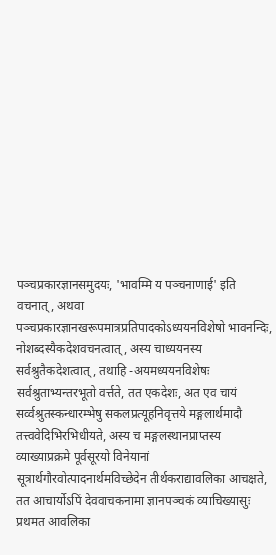पञ्चप्रकारज्ञानसमुदयः, 'भावम्मि य पञ्चनाणाई' इति वचनात्, अथवा पञ्चप्रकारज्ञानखरूपमात्रप्रतिपादकोऽध्ययनविशेषो भावनन्दिः, नोशब्दस्यैकदेशवचनत्वात्, अस्य चाध्ययनस्य सर्वश्रुतैकदेशत्वात्, तथाहि -अयमध्ययनविशेषः सर्वश्रुताभ्यन्तरभूतो वर्त्तते, तत एकदेशः, अत एव चायं सर्व्वश्रुतस्कन्धारम्भेषु सकलप्रत्यूहनिवृत्तये मङ्गलार्थमादौ तत्त्ववेदिभिरभिधीयते, अस्य च मङ्गलस्थानप्राप्तस्य व्याख्याप्रक्रमे पूर्वसूरयो विनेयानां सूत्रार्थगौरवोत्पादनार्थमविच्छेदेन तीर्थकराद्यावलिका आचक्षते, तत आचार्योऽपिं देववाचकनामा ज्ञानपञ्चकं व्याचिख्यासुः प्रथमत आवलिका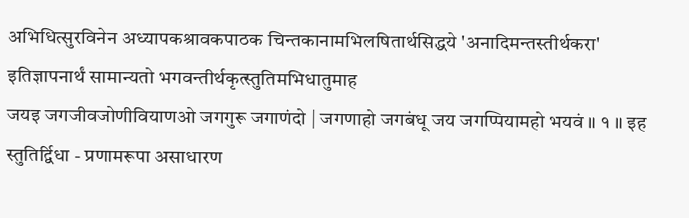अभिधित्सुरविनेन अध्यापकश्रावकपाठक चिन्तकानामभिलषितार्थसिद्धये 'अनादिमन्तस्तीर्थकरा' इतिज्ञापनार्थं सामान्यतो भगवन्तीर्थकृत्स्तुतिमभिधातुमाह
जयइ जगजीवजोणीवियाणओ जगगुरू जगाणंदो | जगणाहो जगबंधू जय जगप्पियामहो भयवं ॥ १ ॥ इह स्तुतिर्द्विधा - प्रणामरूपा असाधारण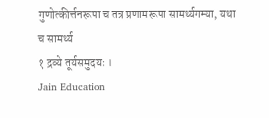गुणोत्कीर्त्तनरूपा च तत्र प्रणामरूपा सामर्थ्यगम्या, यथा च सामर्थ्य
१ द्रव्ये तूर्यसमुदयः ।
Jain Education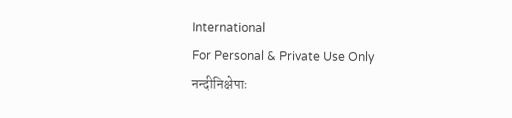International
For Personal & Private Use Only
नन्दीनिक्षेपाः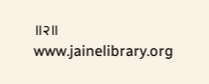॥२॥
www.jainelibrary.org